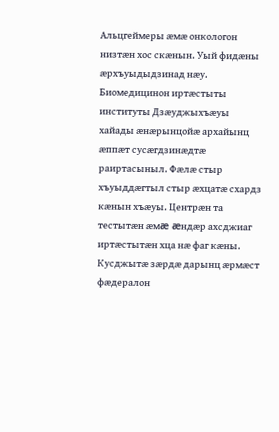Альцгеймеры æмæ онкологон низтæн хос скæнын. Уый фидæны æрхъуыдыдзинад нæу. Биомедицинон иртæстыты институты Дзæуджыхъæуы хайады æнæрынцойæ архайынц æппæт сусæгдзинæдтæ раиртасыныл. Фæлæ стыр хъуыддæгтыл стыр æхцатæ схардз кæнын хъæуы. Центрæн та тестытæн æмæ æндæр ахсджиаг иртæстытæн хца нæ фаг кæны. Кусджытæ зæрдæ дарынц æрмæст фæдералон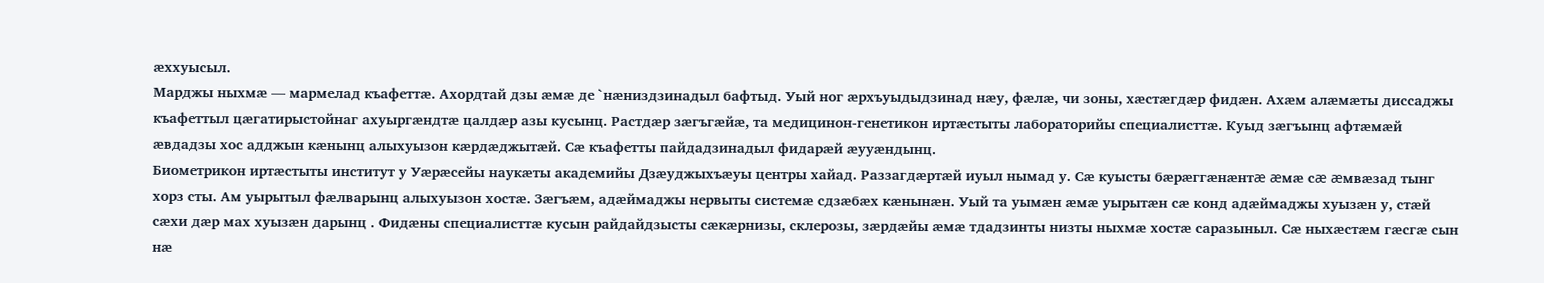æххуысыл.
Марджы ныхмæ — мармелад къафеттæ. Ахордтай дзы æмæ де `нæниздзинадыл бафтыд. Уый ног æрхъуыдыдзинад нæу, фæлæ, чи зоны, хæстæгдæр фидæн. Ахæм алæмæты диссаджы къафеттыл цæгатирыстойнаг ахуыргæндтæ цалдæр азы кусынц. Растдæр зæгъгæйæ, та медицинон-генетикон иртæстыты лабораторийы специалисттæ. Куыд зæгъынц афтæмæй æвдадзы хос адджын кæнынц алыхуызон кæрдæджытæй. Сæ къафетты пайдадзинадыл фидарæй æууæндынц.
Биометрикон иртæстыты институт у Уæрæсейы наукæты академийы Дзæуджыхъæуы центры хайад. Раззагдæртæй иуыл нымад у. Сæ куысты бæрæггæнæнтæ æмæ сæ æмвæзад тынг хорз сты. Ам уырытыл фæлварынц алыхуызон хостæ. Зæгъæм, адæймаджы нервыты системæ сдзæбæх кæнынæн. Уый та уымæн æмæ уырытæн сæ конд адæймаджы хуызæн у, стæй сæхи дæр мах хуызæн дарынц . Фидæны специалисттæ кусын райдайдзысты сæкæрнизы, склерозы, зæрдæйы æмæ тдадзинты низты ныхмæ хостæ саразыныл. Сæ ныхæстæм гæсгæ сын нæ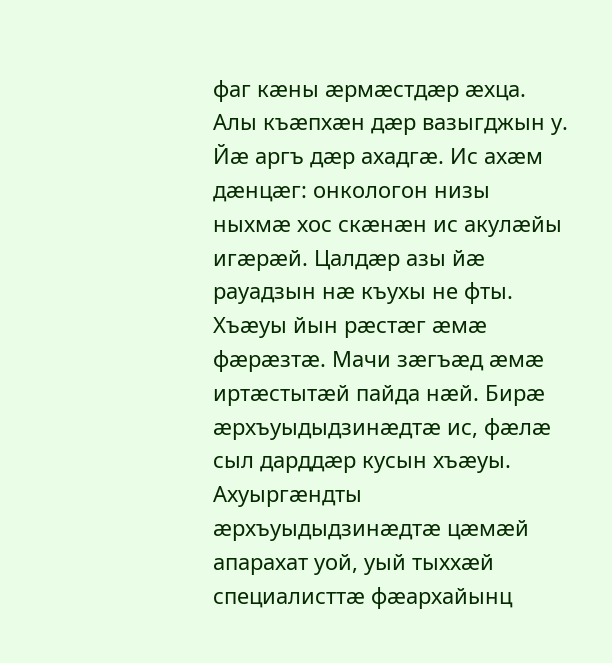фаг кæны æрмæстдæр æхца.
Алы къæпхæн дæр вазыгджын у. Йæ аргъ дæр ахадгæ. Ис ахæм дæнцæг: онкологон низы ныхмæ хос скæнæн ис акулæйы игæрæй. Цалдæр азы йæ рауадзын нæ къухы не фты. Хъæуы йын рæстæг æмæ фæрæзтæ. Мачи зæгъæд æмæ иртæстытæй пайда нæй. Бирæ æрхъуыдыдзинæдтæ ис, фæлæ сыл дарддæр кусын хъæуы.
Ахуыргæндты æрхъуыдыдзинæдтæ цæмæй апарахат уой, уый тыххæй специалисттæ фæархайынц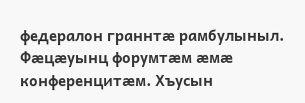федералон граннтæ рамбулыныл. Фæцæуынц форумтæм æмæ конференцитæм. Хъусын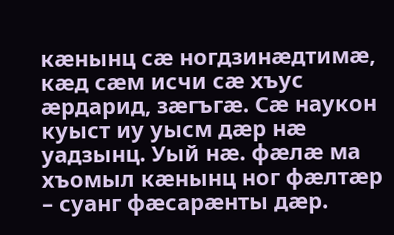кæнынц сæ ногдзинæдтимæ, кæд сæм исчи сæ хъус æрдарид, зæгъгæ. Сæ наукон куыст иу уысм дæр нæ уадзынц. Уый нæ. фæлæ ма хъомыл кæнынц ног фæлтæр – суанг фæсарæнты дæр.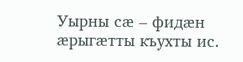Уырны сæ – фидæн æрыгæтты къухты ис.